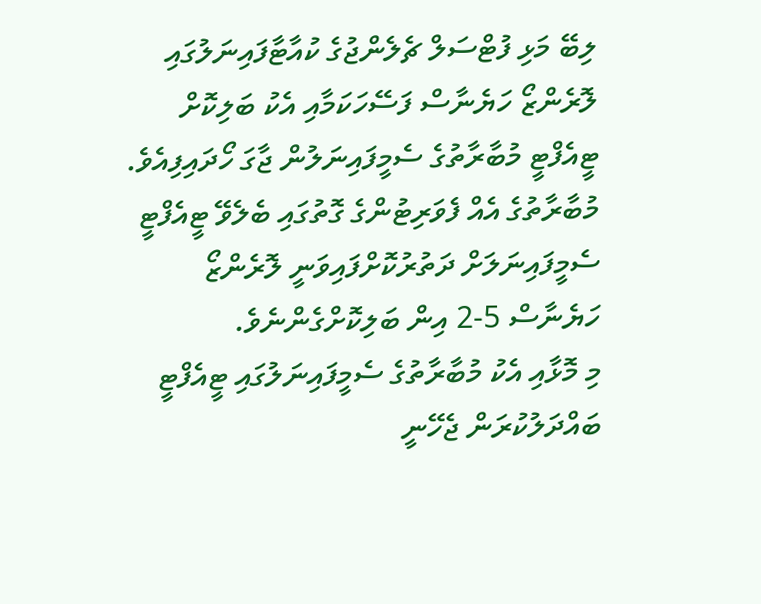ލިބޭ މަޅި ފުޓްސަލް ޗެލެންޖުގެ ކުއާޓާފައިނަލުގައި ލޮރެންޒޯ ހަޔެނާސް ފަސޭހަކަމާއި އެކު ބަލިކޮށް ޓީއެފްޓީ މުބާރާތުގެ ސެމީފައިނަލުން ޖާގަ ހޯދައިފިއެވެ.
މުބާރާތުގެ އެއް ފެވަރިޓުންގެ ގޮތުގައި ބެލެވޭ ޓީއެފްޓީ ސެމީފައިނަލަށް ދަތުރުކޮށްފައިވަނީ ލޮރެންޒޯ ހަޔެނާސް 5-2 އިން ބަލިކޮށްގެންނެވެ.
މި މޮޅާއި އެކު މުބާރާތުގެ ސެމީފައިނަލުގައި ޓީއެފްޓީ ބައްދަލުކުރަން ޖެހޭނީ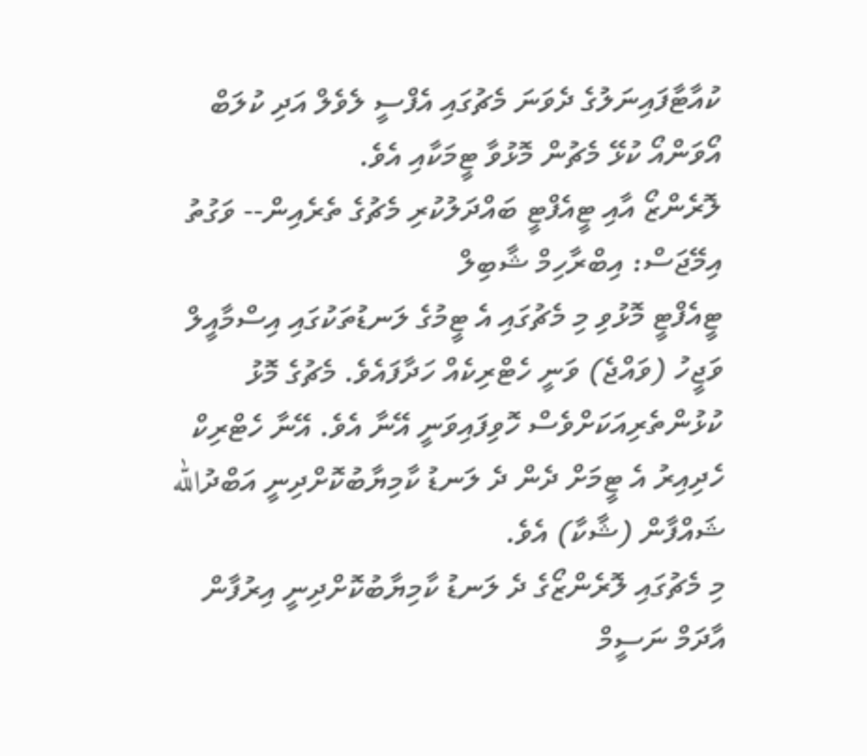ކުއާޓާފައިނަލުގެ ދެވަނަ މެޗުގައި އެފްސީ ލެވެލް އަދި ކުލަބް އޯވަންއޯ ކުޅޭ މެޗުން މޮޅުވާ ޓީމަކާއި އެވެ.
ލޮރެންޒޯ އާއި ޓީއެފްޓީ ބައްދަލުކުރި މެޗުގެ ތެރެއިން-- ވަގުތު އިމޭޖަސް: އިބްރާހިމް ޝާބިލް
ޓީއެފްޓީ މޮޅުވި މި މެޗުގައި އެ ޓީމުގެ ލަނޑުތަކުގައި އިސްމާއީލް ވަޖީހު (ވައްޖެ) ވަނީ ހެޓްރިކެއް ހަދާފައެވެ. މެޗުގެ މޮޅު ކުޅުންތެރިއަކަށްވެސް ހޮވިފައިވަނީ އޭނާ އެވެ. އޭނާ ހެޓްރިކް ހެދިއިރު އެ ޓީމަށް ދެން ދެ ލަނޑު ކާމިޔާބުކޮށްދިނީ އަބްދުالله ޝައްފާން (ޝާކާ) އެވެ.
މި މެޗުގައި ލޮރެންޒޯގެ ދެ ލަނޑު ކާމިޔާބުކޮށްދިނީ އިރުފާން އާދަމް ނަސީމް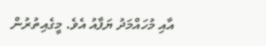އާއި މުހައްމަދު ޔަފާއު އެވެ. މީގެއިތުރުން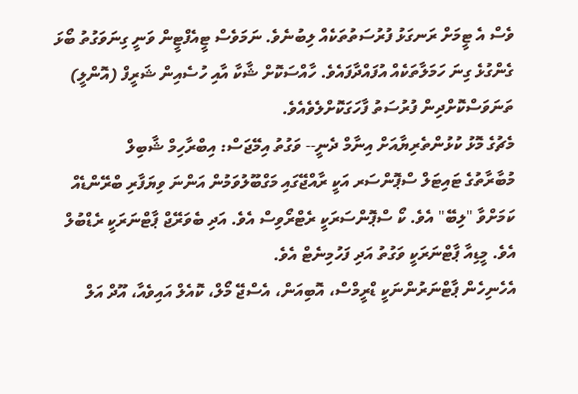ވެސް އެ ޓީމަށް ރަނގަޅު ފުރުސަތުތަކެއް ލިބުނެވެ. ނަމަވެސް ޓީއެފްޓީން ވަނީ ގިނަވަގުތު ބޯޅަ ގެންގުޅެ ގިނަ ހަމަލާތަކެއް އުފައްދާފައެވެ. ހާއްސަކޮށް ޝާކާ އާއި ހުސެއިން ޝަރީފް (އޮންލީ) ތަނަވަސްކޮށްދިން ފުރުސަތު ފާހަގަކޮށްލެވެއެވެ.
މެޗުގެ މޮޅު ކުޅުންތެރިޔާއަށް އިނާމް ދެނީ-- ވަގުތު އިމޭޖަސް: އިބްރާހިމް ޝާބިލް
މުބާރާތުގެ ޓައިޓަލް ސްޕޮންސަރ އަކީ ރާއްޖޭގައި މަގްބޫލުވަމުން އަންނަ ވިޔަފާރި ބްރޭންޑެއް ކަމަށްވާ "ލިބޭ" އެވެ. ކޯ ސްޕޮންސަރަކީ ރެޓްރޯވިސް އެވެ. އަދި ބެވަރޭޖް ޕާޓްނަރަކީ ރެޑްބުލް އެވެ. މީޑިއާ ޕާޓްނަރަކީ ވަގުތު އަދި ފަހުމިނެޓް އެވެ.
އެހެނިހެން ޕާޓްނަރުންނަކީ ޑްރީމްސް، އޮބިއަން، އެސްޖޭ މޯލް، ކޮއެލް އައިވެއާ، އޫދް އަލް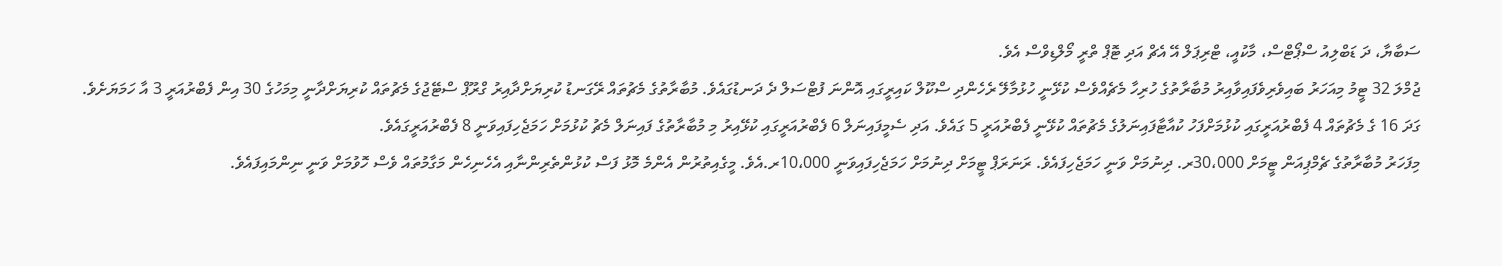ސަބާޔާ، ދަ ޑަބްލިއު ސްޕޯޓްސް، މާކުއީ، ޓްރިޕަލް އޭ އެޗް އަދި ޓޮޕް ތްރީ މޯލްޑިވްސް އެވެ.
ޖުމްލަ 32 ޓީމު މިއަހަރު ބައިވެރިވެފައިވާއިރު މުބާރާތުގެ ހުރިހާ މެޗެއްވެސް ކުޅޭނީ ހުޅުމާލޭ ރެހެންދި ސްކޫލް ކައިރީގައި އޮންނަ ފުޓްސަލް ދެ ދަނޑުގައެވެ. މުބާރާތުގެ މެޗުތައް ރޭގަނޑު ކުރިޔަށްދާއިރު ގްރޫޕް ސްޓޭޖުގެ މެޗުތައް ކުރިޔަށްދާނީ މިމަހުގެ 30 އިން ފެބްރުއަރީ 3 އާ ހަމަޔަށެވެ.
ގަދަ 16 ގެ މެޗުތައް 4 ފެބްރުއަރީގައި ކުޅުމަށްފަހު ކުއާޓާފައިނަލުގެ މެޗުތައް ކުޅޭނީ ފެބްރުއަރީ 5 ގައެވެ. އަދި ސެމީފައިނަލް 6 ފެބްރުއަރީގައި ކުޅޭއިރު މި މުބާރާތުގެ ފައިނަލް މެޗު ކުޅުމަށް ހަމަޖެހިފައިވަނީ 8 ފެބްރުއަރީގައެވެ.
މިފަހަރު މުބާރާތުގެ ޗެމްޕިއަން ޓީމަށް 30،000ރ. ދިނުމަށް ވަނީ ހަމަޖެހިފައެވެ. ރަނަރަޕް ޓީމަށް ދިނުމަށް ހަމަޖެހިފައިވަނީ 10،000ރ.އެވެ. މީގެއިތުރުން އެންމެ މޮޅު ފަސް ކުޅުންތެރިންނާއި އެހެނިހެން މަގާމުތައް ވެސް ހޮވުމަށް ވަނީ ނިންމައިފައެވެ.